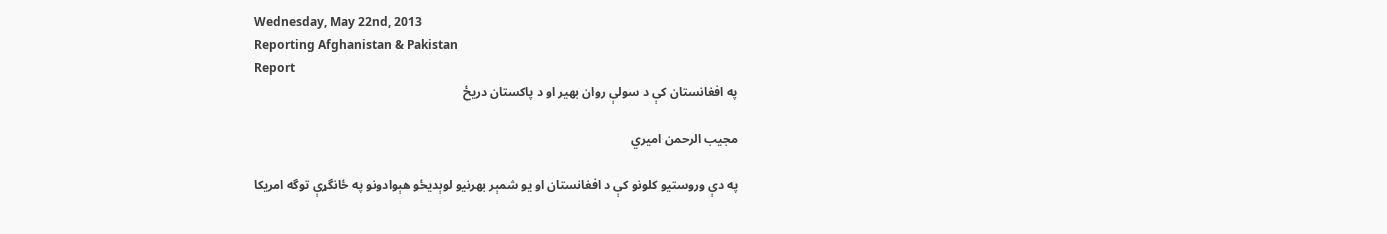Wednesday, May 22nd, 2013
Reporting Afghanistan & Pakistan
Report
په افغانستان كې د سولې روان بهير او د پاكستان دريځ

مجيب الرحمن اميري

په دې وروستيو كلونو كې د افغانستان او يو شمېر بهرنيو لوېديځو هېوادونو په ځانگړې توگه امريكا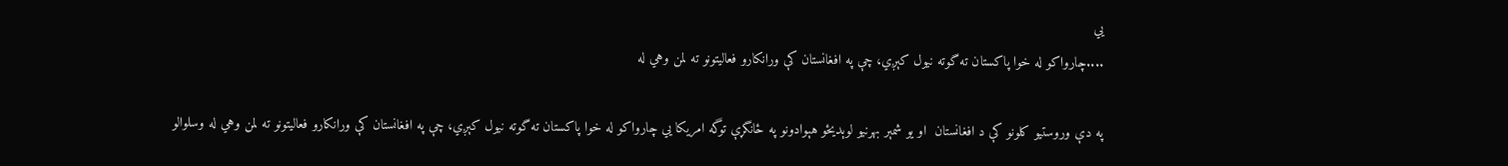يي
....چارواكو له خوا پاكستان ته گوته نيول كېږي، چې په افغانستان كې ورانكارو فعاليتونو ته لمن وهي له

په دې وروستيو كلونو كې د افغانستان  او يو شمېر بهرنيو لوېديځو هېوادونو په ځانگړې توگه امريكا يي چارواكو له خوا پاكستان ته گوته نيول كېږي، چې په افغانستان كې ورانكارو فعاليتونو ته لمن وهي له وسلوالو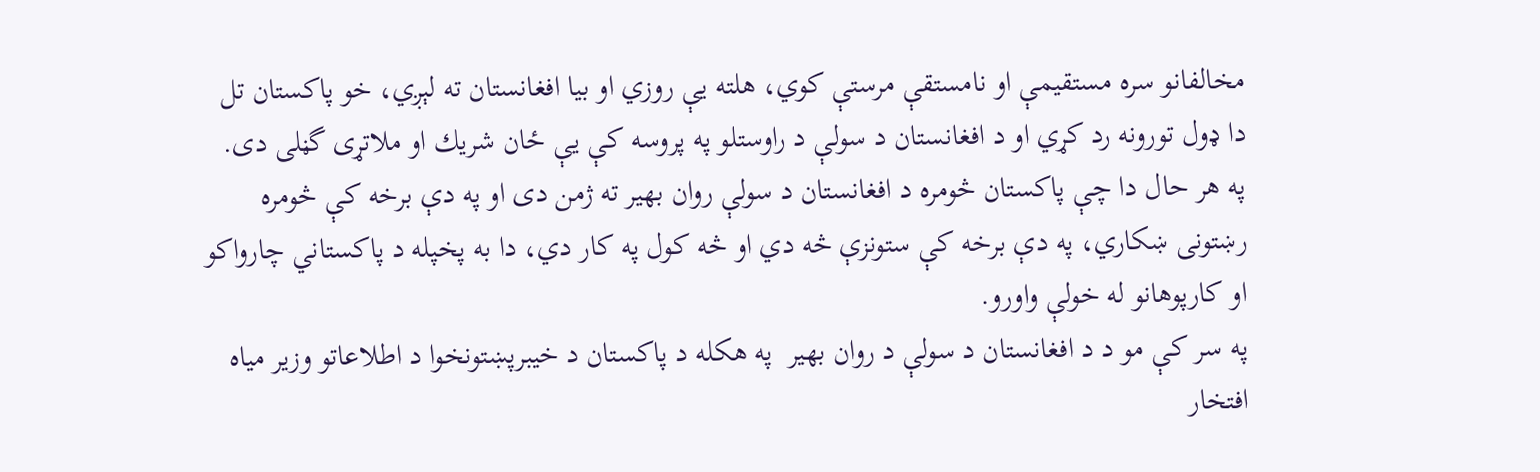مخالفانو سره مستقيمې او نامستقې مرستې كوي، هلته يې روزي او بيا افغانستان ته لېږي، خو پاكستان تل دا ډول تورونه رد كړي او د افغانستان د سولې د راوستلو په پروسه كې يې ځان شريك او ملاتړى گڼلى دى. په هر حال دا چې پاكستان څومره د افغانستان د سولې روان بهير ته ژمن دى او په دې برخه كې څومره رښتونى ښكاري، په دې برخه كې ستونزې څه دي او څه كول په كار دي، دا به پخپله د پاكستاني چارواكو او كارپوهانو له خولې واورو.
په سر كې مو د د افغانستان د سولې د روان بهير  په هكله د پاكستان د خيبرپښتونخوا د اطلاعاتو وزير مياه افتخار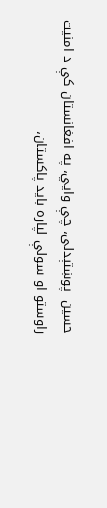حسين  پوښتېدلى، چې وايي، په افغانستان كې د امنيت راوستو او سولې لپاره بايد پاكستان،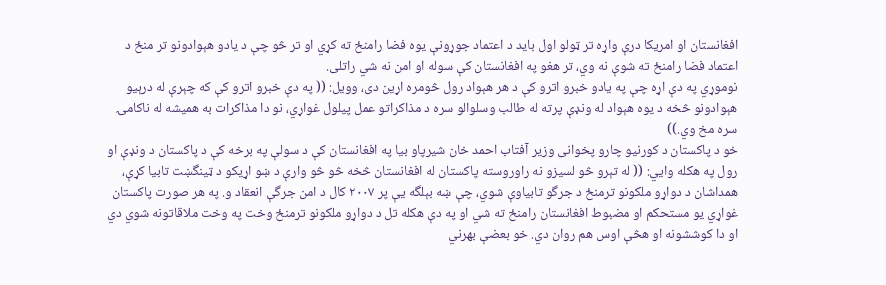افغانستان او امريكا درې واړه تر ټولو اول بايد د اعتماد جوړونې يوه فضا رامنځ ته كړي او تر څو چې د يادو هېوادونو تر منځ د اعتماد فضا رامنځ ته شوې نه وي، تر هغو په افغانستان كې سوله او امن نه شي راتلى.
نوموړي په دې اړه چې په يادو خبرو اترو كې د هر هېواد رول څومره اړين دى، وويل: (( په دې خبرو اترو كې كه چېرې له درېيو هېوادونو څخه د يوه هېواد له ونډې پرته له طالب وسلوالو سره د مذاكراتو عمل پيلول غواړي، نو دا مذاكرات به هميشه له ناكامۍ سره مخ وي.))
خو د پاكستان د كورنيو چارو پخوانى وزير آفتاب احمد خان شيرپاو بيا په افغانستان كې د سولې په برخه كې د پاكستان د ونډې او رول په هكله وايي: (( له تېرو څو لسيزو نه راوروسته پاكستان له افغانستان څخه څو څو وارې د ښو اړيكو د ټينگښت تابيا كړې، همداشان د دواړو ملكونو ترمنځ د جرگو تابياوې شوي، چې ښه بېلگه يې پر ۲۰۰۷ كال د امن جرگې انعقاد و. په هر صورت پاكستان غواړي يو مستحكم او مضبوط افغانستان رامنځ ته شي او په دې هكله تل د دواړو ملكونو ترمنځ وخت په وخت ملاقاتونه شوي دي او دا كوششونه او هڅې اوس هم روان دي. خو بعضې بهرني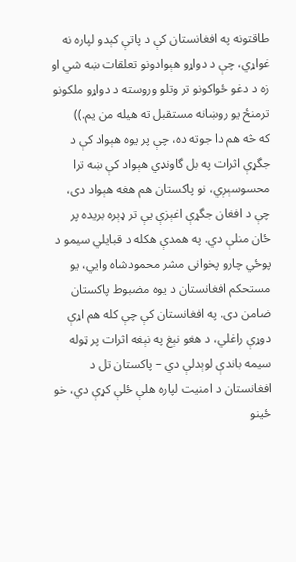طاقتونه په افغانستان كې د پاتې كېدو لپاره نه غواړي، چې د دواړو هېوادونو تعلقات ښه شي او زه د دغو ځواكونو تر وتلو وروسته د دواړو ملكونو ترمنځ يو روښانه مستقبل ته هيله من يم.))
كه څه هم دا جوته ده، چې پر يوه هېواد كې د جگړې اثرات په بل گاونډي هېواد كې ښه ترا محسوسېږي، نو پاكستان هم هغه هېواد دى، چې د افغان جگړې اغېزې يې تر ډېره بريده پر ځان منلې دي. په همدې هكله د قبايلي سيمو د پوځي چارو پخوانى مشر محمودشاه وايي، يو مستحكم افغانستان د يوه مضبوط پاكستان ضامن دى. په افغانستان كې چې كله هم اړې دوړې راغلي، د هغو نېغ په نېغه اثرات پر ټوله سيمه باندې لوېدلې دي – پاكستان تل د افغانستان د امنيت لپاره هلې ځلې كړې دي، خو ځينو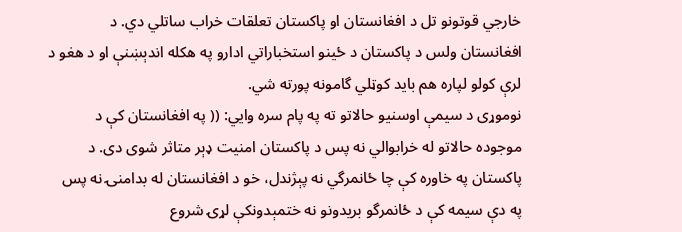خارجي قوتونو تل د افغانستان او پاكستان تعلقات خراب ساتلي دي. د افغانستان ولس د پاكستان د ځينو استخباراتي ادارو په هكله اندېښنې او د هغو د لرې كولو لپاره هم بايد كوټلي گامونه پورته شي.
نوموړى د سيمې اوسنيو حالاتو ته په پام سره وايي: (( په افغانستان كې د موجوده حالاتو له خرابوالي نه پس د پاكستان امنيت ډېر متاثر شوى دى. د پاكستان په خاوره كې چا ځانمرگي نه پېژندل، خو د افغانستان له بدامنۍ نه پس په دې سيمه كې د ځانمرگو بريدونو نه ختمېدونكې لړۍ شروع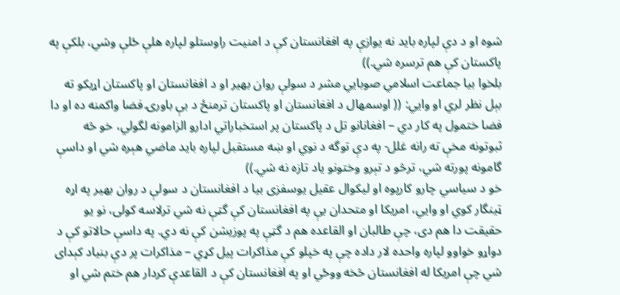شوه او د دې لپاره بايد نه يوازې په افغانستان كې د امنيت راوستلو لپاره هلې ځلې وشي، بلكې په پاكستان كې هم ترسره شي.))
بلخوا بيا جماعت اسلامي صوبايي مشر د سولې روان بهير او د افغانستان او پاكستان اړيكو ته بېل نظر لري او وايي: (( اوسمهال د افغانستان او پاكستان ترمنځ د بې باورۍ فضا واكمنه ده او دا فضا ختمول په كار دي – افغانانو تل د پاكستان پر استخباراتي ادارو الزامونه لگولي، خو څه ثبوتونه مخې ته رانه غلل- په دې توگه د نوي او ښه مستقبل لپاره بايد ماضي هېره شي او داسې گامونه پورته شي، ترڅو د تېرو وختونو ياد تازه نه شي.))
خو د سياسي چارو كارپوه او ليكوال عقيل يوسفزى بيا د افغانستان د سولې د روان بهير په اړه ټينگار كوي او وايي، امريكا او متحدان يې په افغانستان كې گټې نه شي ترلاسه كولى، نو يو حقيقت دا هم دى، چې طالبان او القاعده هم د گټې په پوزيشن كې نه دي. په داسې حالاتو كې د دواړو خواوو لپاره واحده لار داده چې په خپلو كې مذاكرات پيل كړي – مذاكرات پر دې بنياد كېداى شي چې امريكا له افغانستان څخه ووځي او په افغانستان كې د القاعدې كردار هم ختم شي او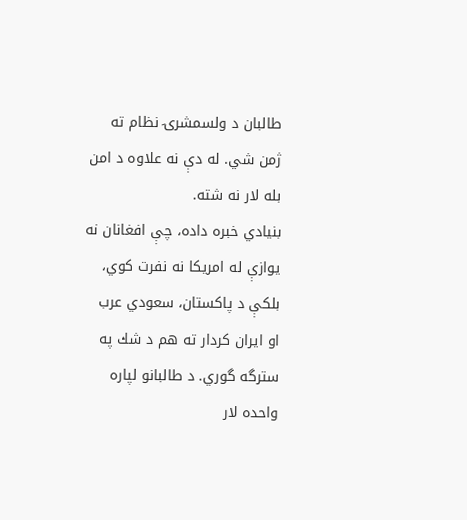طالبان د ولسمشرۍ نظام ته ژمن شي. له دې نه علاوه د امن بله لار نه شته.
بنيادي خبره داده، چې افغانان نه يوازې له امريكا نه نفرت كوي، بلكې د پاكستان، سعودي عرب او ايران كردار ته هم د شك په سترگه گوري. د طالبانو لپاره واحده لار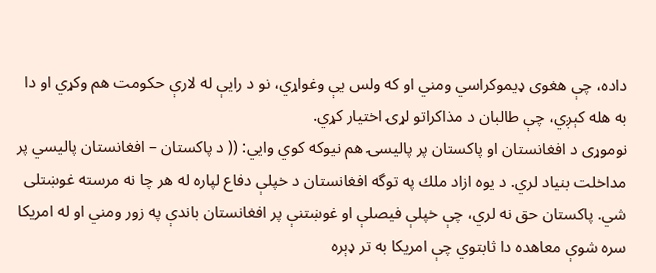داده، چې هغوى ډيموكراسي ومني او كه ولس يې وغواړي، نو د رايې له لارې حكومت هم وكړي او دا به هله كېږي، چې طالبان د مذاكراتو لړۍ اختيار كړي.
نوموړى د افغانستان او پاكستان پر پاليسۍ هم نيوكه كوي وايي: (( د پاكستان – افغانستان پاليسي پر مداخلت بنياد لري. د يوه ازاد ملك په توگه افغانستان د خپلې دفاع لپاره له هر چا نه مرسته غوښتلى شي. پاكستان حق نه لري، چې خپلې فيصلې او غوښتنې پر افغانستان باندې په زور ومني او له امريكا سره شوې معاهده دا ثابتوي چې امريكا به تر ډېره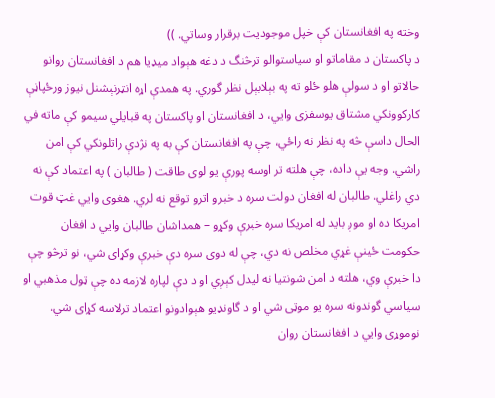وخته په افغانستان كې خپل موجوديت برقرار وساتي. ))
د پاكستان د مقاماتو او سياستوالو ترڅنگ د دغه هېواد ميډيا هم د افغانستان روانو حالاتو او د سولې هلو ځلو ته په بېلابېل نظر گوري. په همدې اړه انټرنېشنل نيوز ورځپاڼې كاركوونكي مشتاق يوسفزى وايي، د افغانستان او پاكستان په قبايلي سيمو كې ماته في الحال داسې څه په نظر نه راځي، چې په افغانستان كې به په نژدې راتلونكي كې امن راشي. وجه يې داده، چې هلته تر اوسه پورې يو لوى طاقت ( طالبان ) په اعتماد كې نه دي راغلي. طالبان له افغان دولت سره د خبرو اترو توقع نه لري. هغوى وايي غټ قوت امريكا ده او موږ بايد له امريكا سره خبرې وكړو – همداشان طالبان وايي د افغان حكومت ځينې غړي مخلص نه دي، چې له دوى سره دې خبرې وكړاى شي، نو ترڅو چې دا خبرې وي، هلته د امن شونتيا نه ليدل كېږي او د دې لپاره لازمه ده چې ټول مذهبي او سياسي گوندونه سره يو موټى شي او د گاونډيو هېوادونو اعتماد ترلاسه كړاى شي.
نوموړى وايي د افغانستان روان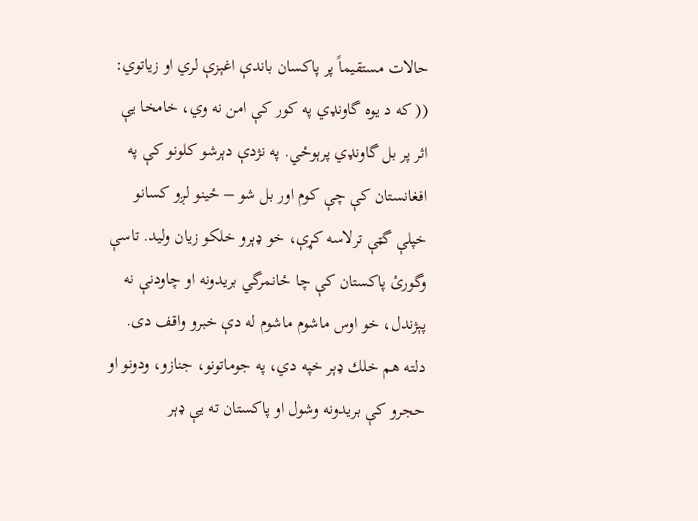حالات مستقيماً پر پاكسان باندې اغېزې لري او زياتوي: (( كه د يوه گاونډي په كور كې امن نه وي، خامخا يې اثر پر بل گاونډي پرېوځي. په نژدې دېرشو كلونو كې په افغانستان كې چې كوم اور بل شو – ځينو لږو كسانو خپلې گټې ترلاسه كړې، خو ډېرو خلكو زيان وليد. تاسې وگورئ پاكستان كې چا ځانمرگي بريدونه او چاودنې نه پېژندل، خو اوس ماشوم ماشوم له دې خبرو واقف دى. دلته هم خلك ډېر خپه دي، په جوماتونو، جنازو، ودونو او حجرو كې بريدونه وشول او پاكستان ته يې ډېر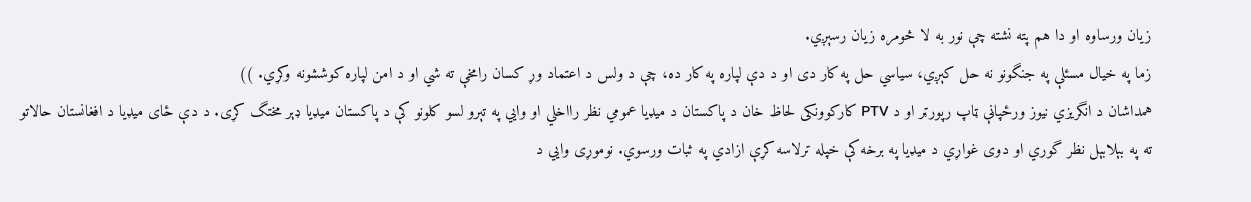زيان ورساوه او دا هم پته نشته چې نور به لا څومره زيان رسېږي.
زما په خيال مسئلې په جنگونو نه حل كېږي، سياسي حل په كار دى او د دې لپاره په كار ده، چې د ولس د اعتماد وړ كسان رامخې ته شي او د امن لپاره كوششونه وكړي. ))
همداشان د انگريزي نيوز ورځپاڼې ټاپ رپورټر او د PTV كاركوونكى لحاظ خان د پاكستان د ميډيا عمومي نظر رااخلي او وايي په تېرو لسو كلونو كې د پاكستان ميډيا ډېر مختگ كړى. د دې ځاى ميډيا د افغانستان حالاتو ته په بېلابېل نظر گوري او دوى غواړي د ميډيا په برخه كې خپله ترلاسه كړې ازادي په ثبات ورسوي. نوموړى وايي د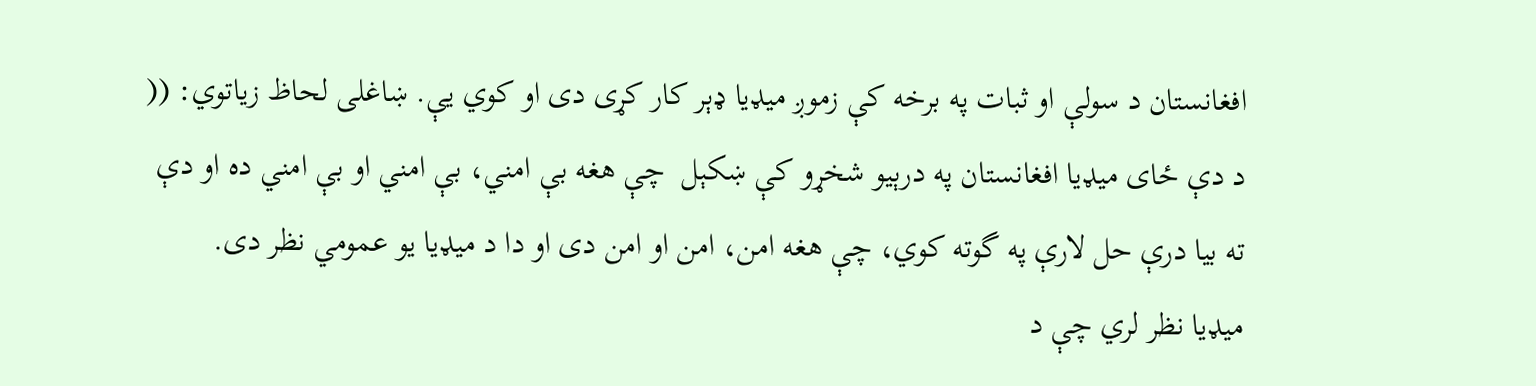افغانستان د سولې او ثبات په برخه كې زموږ ميډيا ډېر كار كړى دى او كوي يې. ښاغلى لحاظ زياتوي: (( د دې ځاى ميډيا افغانستان په درېيو شخړو كې ښكېل  چې هغه بې امني، بې امني او بې امني ده او دې ته بيا درې حل لارې په گوته كوي، چې هغه امن، امن او امن دى او دا د ميډيا يو عمومي نظر دى.
ميډيا نظر لري چې د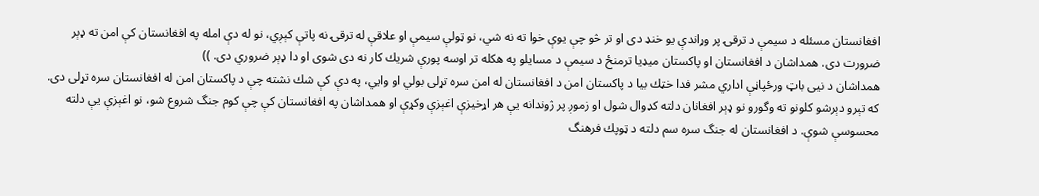افغانستان مسئله د سيمې د ترقۍ پر وړاندې يو خنډ دى او تر څو چې يوې خوا ته نه شي، نو ټولې سيمې او علاقې له ترقۍ نه پاتې كېږي، نو له دې امله په افغانستان كې امن ته ډېر ضرورت دى. همداشان د افغانستان او پاكستان ميډيا ترمنځ د سيمې د مسايلو په هكله تر اوسه پورې شريك كار نه دى شوى او دا ډېر ضروري دى. ))
همداشان د نيى باټ ورځپاڼې اداري مشر فدا خټك بيا د پاكستان امن د افغانستان له امن سره تړلى بولي او وايي، په دې كې شك نشته چې د پاكستان امن له افغانستان سره تړلى دى. كه تېرو دېرشو كلونو ته وگورو نو ډېر افغانان دلته كډوال شول او زموږ پر ژوندانه يې هر اړخيزې اغېزې وكړې او همداشان په افغانستان كې چې كوم جنگ شروع شو، نو اغېزې يې دلته محسوسې شوې. د افغانستان له جنگ سره سم دلته د ټوپك فرهنگ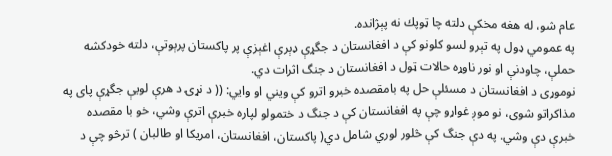عام شو، له هغه مخكې دلته چا ټوپك نه پېژانده.
په عمومي ډول په تېرو لسو كلونو كې د افغانستان د جگړې ډېرې اغېزې پر پاكستان پرېوتې، دلته خودكشه حملې، چاودنې او نور ناوړه حالات ټول د افغانستان د جنگ اثرات دي.
نوموړى د افغانستان د مسئلې حل په بامقصده خبرو اترو كې ويني او وايي: (( د نړۍ د هرې لويې جگړې پاى په مذاكراتو شوى، نو موږ غواړو چې په افغانستان كې د جنگ د ختمولو لپاره خبرې اترې وشي، خو با مقصده خبرې دې وشي. په دې جنگ كې څلور لوري شامل دي( پاكستان، افغانستان، امريكا او طالبان ) ترڅو چې د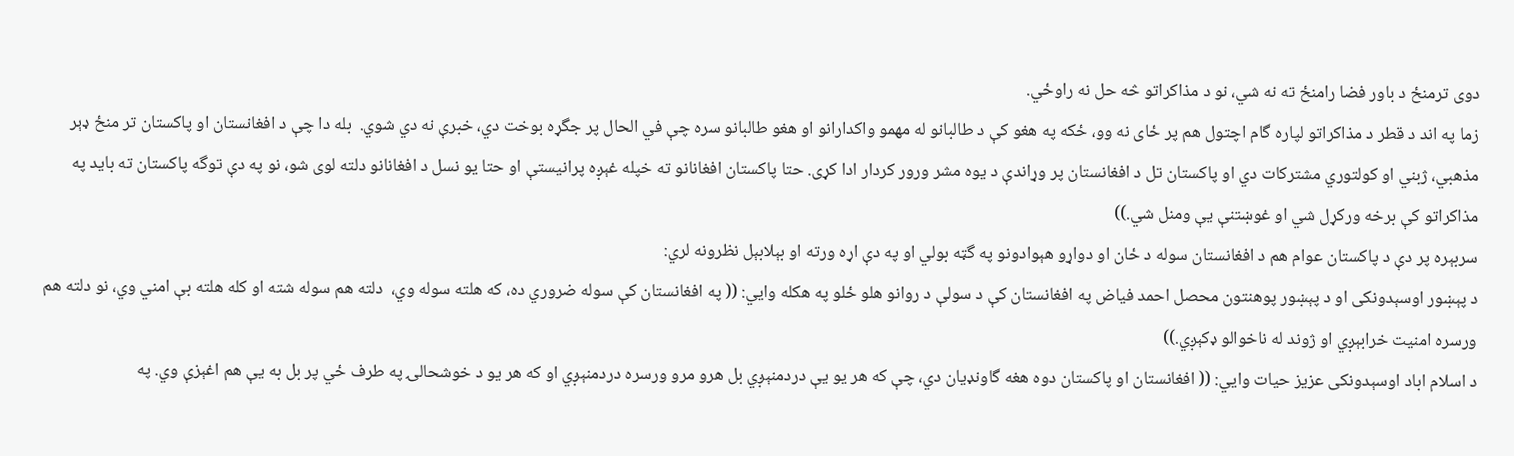دوى ترمنځ د باور فضا رامنځ ته نه شي، نو د مذاكراتو څه حل نه راوځي.
زما په اند د قطر د مذاكراتو لپاره گام اچتول هم پر ځاى نه وو، ځكه په هغو كې د طالبانو له مهمو واكدارانو او هغو طالبانو سره چې في الحال پر جگړه بوخت دي، خبرې نه دي شوي.  بله دا چې د افغانستان او پاكستان تر منځ ډېر مذهبي، ژبني او كولتوري مشتركات دي او پاكستان تل د افغانستان پر وړاندې د يوه مشر ورور كردار ادا كړى. حتا پاكستان افغانانو ته خپله غېږه پرانيستې او حتا يو نسل د افغانانو دلته لوى شو، نو په دې توگه پاكستان ته بايد په مذاكراتو كې برخه وركړل شي او غوښتنې يې ومنل شي.))
سربېره پر دې د پاكستان عوام هم د افغانستان سوله د ځان او دواړو هېوادونو په گټه بولي او په دې اړه ورته او بېلابېل نظرونه لري:
د پېښور اوسېدونكى او د پېښور پوهنتون محصل احمد فياض په افغانستان كې د سولې د روانو هلو ځلو په هكله وايي: (( په افغانستان كې سوله ضروري ده، كه هلته سوله وي،  دلته هم سوله شته او كله هلته بې امني وي، نو دلته هم ورسره امنيت خرابېږي او ژوند له ناخوالو ډكېږي.))
د اسلام اباد اوسېدونكى عزيز حيات وايي: (( افغانستان او پاكستان دوه هغه گاونډيان دي، چې كه هر يو يې دردمنېږي بل هرو مرو ورسره دردمنېږي او كه هر يو د خوشحالۍ په طرف ځي پر بل به يې هم اغېزې وي. په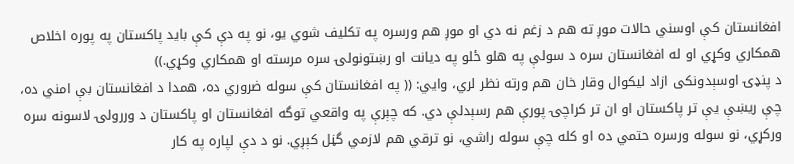افغانستان كې اوسني حالات موږ ته هم د زغم نه دي او موږ هم ورسره په تكليف شوي يو، نو په دې كې بايد پاكستان په پوره اخلاص همكاري وكړي او له افغانستان سره د سولې په هلو ځلو په ديانت او رښتونولۍ سره مرسته او همكاري وكړي.))
د پنډۍ اوسېدونكى ازاد ليكوال وقار خان هم ورته نظر لري، وايي: (( په افغانستان كې سوله ضروري ده، همدا د افغانستان بې امني ده، چې ريښې يې تر پاكستان او ان تر كراچۍ پورې هم رسېدلې دي. كه چېرې په واقعي توگه افغانستان او پاكستان د وررولۍ لاسونه سره وركړي، نو سوله ورسره حتمي ده او كله چې سوله راشي، نو ترقي هم لازمي گڼل كېږي. نو د دې لپاره په كار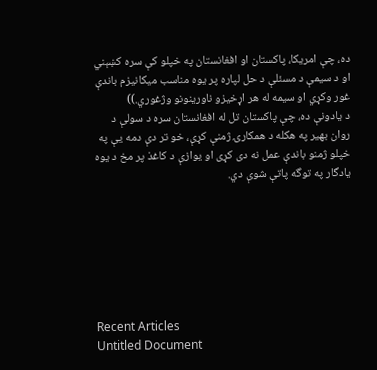ده، چې امريكا، پاكستان او افغانستان په خپلو كې سره كښېني او د سيمې د مسئلې د حل لپاره پر يوه مناسب ميكانيزم باندې غور وكړي او سيمه له هر اړخيزو ناورينونو وژغوري.))
د يادونې ده، چې پاكستان تل له افغانستان سره د سولې د روان بهير په هكله د همكارۍ ژمنې كړې، خو تر دې دمه يې په خپلو ژمنو باندې عمل نه دى كړى او يوازې د كاغذ پر مخ د يوه يادگار په توگه پاتې شوې دي.







Recent Articles
Untitled Document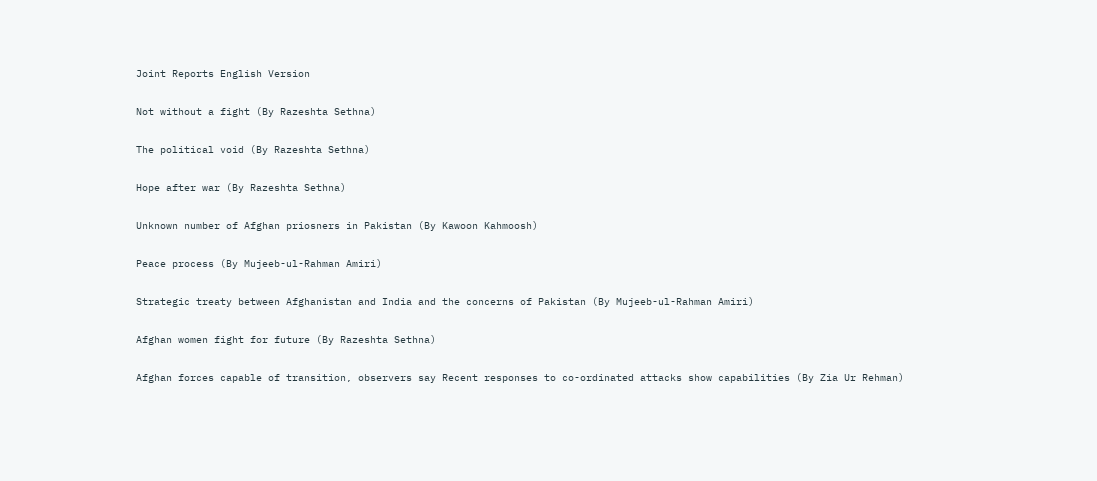Joint Reports English Version

Not without a fight (By Razeshta Sethna)

The political void (By Razeshta Sethna)

Hope after war (By Razeshta Sethna)

Unknown number of Afghan priosners in Pakistan (By Kawoon Kahmoosh)

Peace process (By Mujeeb-ul-Rahman Amiri)

Strategic treaty between Afghanistan and India and the concerns of Pakistan (By Mujeeb-ul-Rahman Amiri)

Afghan women fight for future (By Razeshta Sethna)

Afghan forces capable of transition, observers say Recent responses to co-ordinated attacks show capabilities (By Zia Ur Rehman)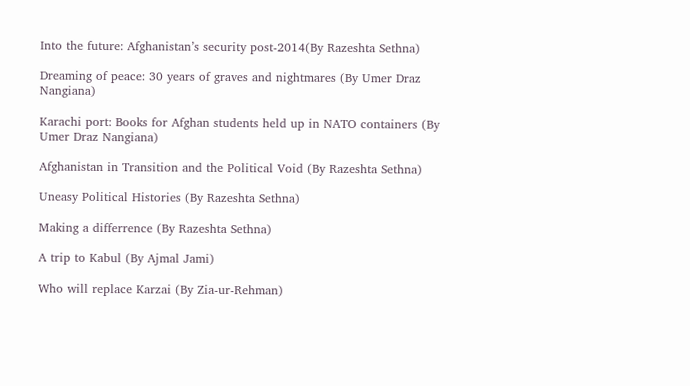Into the future: Afghanistan’s security post-2014(By Razeshta Sethna)

Dreaming of peace: 30 years of graves and nightmares (By Umer Draz Nangiana)

Karachi port: Books for Afghan students held up in NATO containers (By Umer Draz Nangiana)

Afghanistan in Transition and the Political Void (By Razeshta Sethna)

Uneasy Political Histories (By Razeshta Sethna)

Making a differrence (By Razeshta Sethna)

A trip to Kabul (By Ajmal Jami)

Who will replace Karzai (By Zia-ur-Rehman)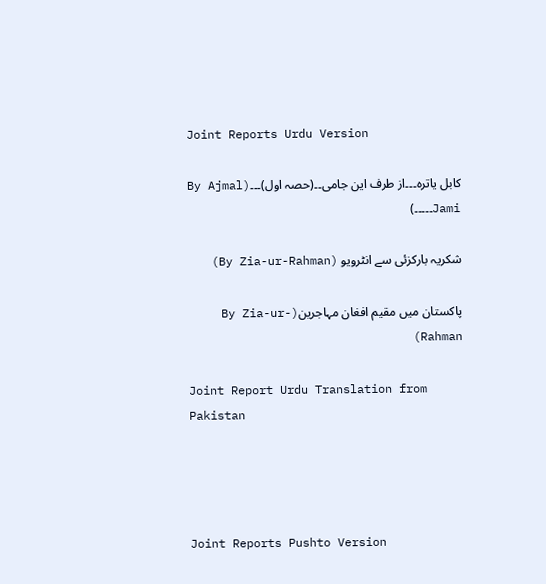Joint Reports Urdu Version

کابل یاترہ۔۔۔از طرف این جامی۔۔(حصہ اول)۔۔۔(By Ajmal Jami۔۔۔۔۔)

شکریہ بارکزئی سے انٹرویو (By Zia-ur-Rahman)

پاکستان میں مقیم افغان مہاجرین(By Zia-ur-Rahman)

Joint Report Urdu Translation from Pakistan




Joint Reports Pushto Version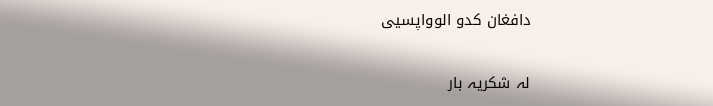دافغان کدو الوواپسیی

لہ شکریہ بار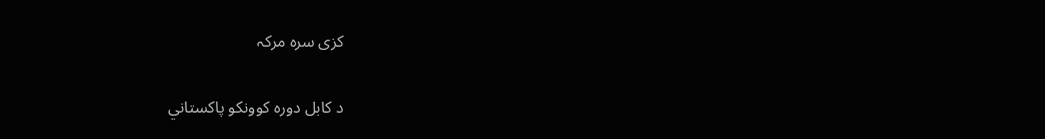کزی سرہ مرکہ

د کابل دوره کوونکو پاکستاني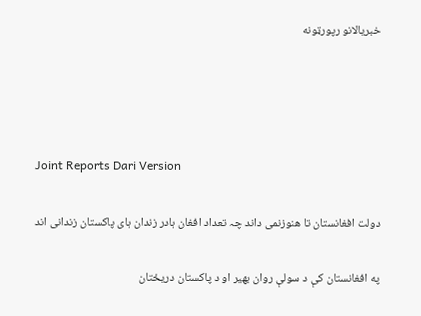خبريالانو رپورټونه




Joint Reports Dari Version

دولت افغانستان تا ھنوزنمی داند چہ تعداد افغان ہادر زندان ہای پاکستان زندانی اند

په افغانستان كې د سولې روان بهير او د پاكستان دريځتان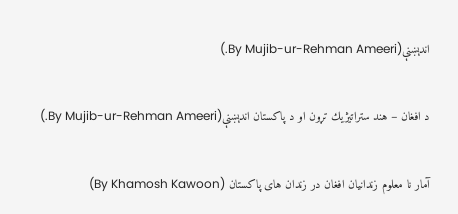اندېښنې(By Mujib-ur-Rehman Ameeri.)

د افغان – هند ستراتيژيك تړون او د پاكستان اندېښنې(By Mujib-ur-Rehman Ameeri.)

آمار نا معلوم زندانیان افغان در زندان های پاکستان (By Khamosh Kawoon)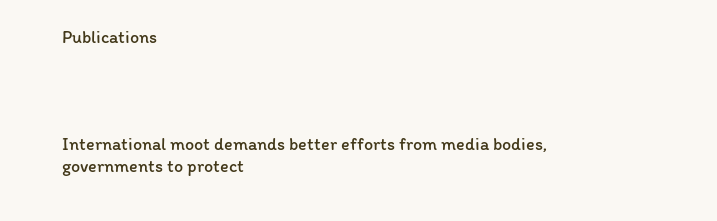Publications




International moot demands better efforts from media bodies, governments to protect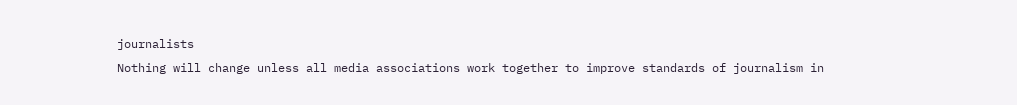journalists
Nothing will change unless all media associations work together to improve standards of journalism in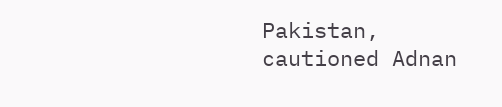Pakistan, cautioned Adnan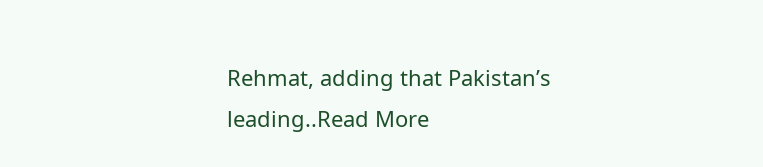Rehmat, adding that Pakistan’s leading..Read More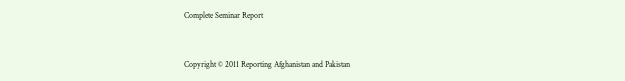Complete Seminar Report


Copyright © 2011 Reporting Afghanistan and Pakistan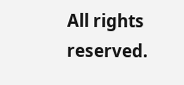All rights reserved.